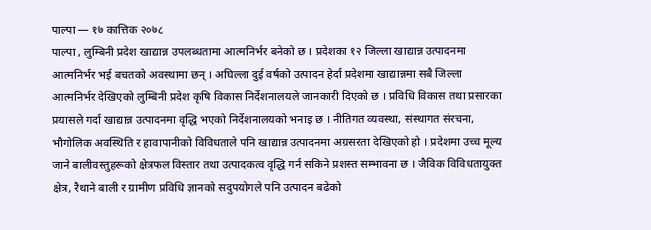पाल्पा — १७ कात्तिक २०७८
पाल्पा , लुम्बिनी प्रदेश खाद्यान्न उपलब्धतामा आत्मनिर्भर बनेको छ । प्रदेशका १२ जिल्ला खाद्यान्न उत्पादनमा आत्मनिर्भर भई बचतको अवस्थामा छन् । अघिल्ला दुई वर्षको उत्पादन हेर्दा प्रदेशमा खाद्यान्नमा सबै जिल्ला आत्मनिर्भर देखिएको लुम्बिनी प्रदेश कृषि विकास निर्देशनालयले जानकारी दिएको छ । प्रविधि विकास तथा प्रसारका प्रयासले गर्दा खाद्यान्न उत्पादनमा वृद्धि भएको निर्देशनालयको भनाइ छ । नीतिगत व्यवस्था, संस्थागत संरचना, भौगोलिक अवस्थिति र हावापानीको विविधताले पनि खाद्यान्न उत्पादनमा अग्रसरता देखिएको हो । प्रदेशमा उच्च मूल्य जाने बालीवस्तुहरूको क्षेत्रफल विस्तार तथा उत्पादकत्व वृद्धि गर्न सकिने प्रशस्त सम्भावना छ । जैविक विविधतायुक्त क्षेत्र, रैथाने बाली र ग्रामीण प्रविधि ज्ञानको सदुपयोगले पनि उत्पादन बढेको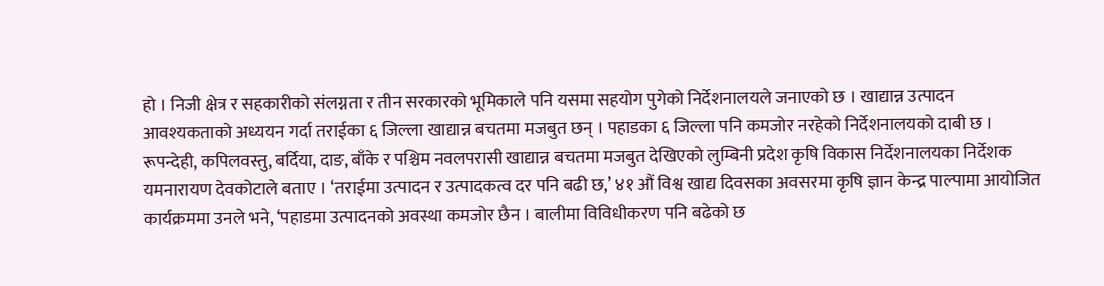हो । निजी क्षेत्र र सहकारीको संलग्नता र तीन सरकारको भूमिकाले पनि यसमा सहयोग पुगेको निर्देशनालयले जनाएको छ । खाद्यान्न उत्पादन आवश्यकताको अध्ययन गर्दा तराईका ६ जिल्ला खाद्यान्न बचतमा मजबुत छन् । पहाडका ६ जिल्ला पनि कमजोर नरहेको निर्देशनालयको दाबी छ ।
रूपन्देही, कपिलवस्तु, बर्दिया, दाङ, बाँके र पश्चिम नवलपरासी खाद्यान्न बचतमा मजबुत देखिएको लुम्बिनी प्रदेश कृषि विकास निर्देशनालयका निर्देशक यमनारायण देवकोटाले बताए । ‘तराईमा उत्पादन र उत्पादकत्व दर पनि बढी छ,’ ४१ औं विश्व खाद्य दिवसका अवसरमा कृषि ज्ञान केन्द्र पाल्पामा आयोजित कार्यक्रममा उनले भने, ‘पहाडमा उत्पादनको अवस्था कमजोर छैन । बालीमा विविधीकरण पनि बढेको छ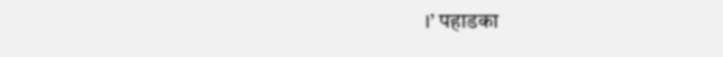।’ पहाडका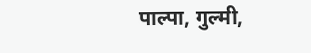पाल्पा, गुल्मी,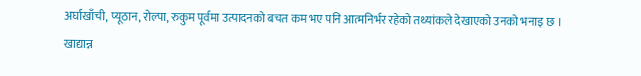अर्घाखाँची, प्यूठान, रोल्पा, रुकुम पूर्वमा उत्पादनको बचत कम भए पनि आत्मनिर्भर रहेको तथ्यांकले देखाएको उनको भनाइ छ । खाद्यान्न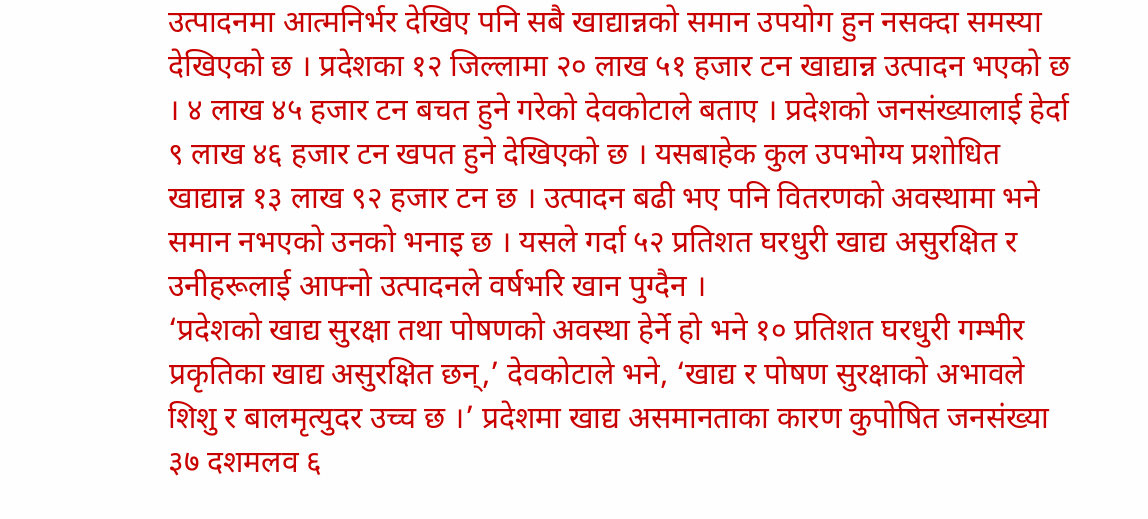उत्पादनमा आत्मनिर्भर देखिए पनि सबै खाद्यान्नको समान उपयोग हुन नसक्दा समस्या देखिएको छ । प्रदेशका १२ जिल्लामा २० लाख ५१ हजार टन खाद्यान्न उत्पादन भएको छ । ४ लाख ४५ हजार टन बचत हुने गरेको देवकोटाले बताए । प्रदेशको जनसंख्यालाई हेर्दा ९ लाख ४६ हजार टन खपत हुने देखिएको छ । यसबाहेक कुल उपभोग्य प्रशोधित खाद्यान्न १३ लाख ९२ हजार टन छ । उत्पादन बढी भए पनि वितरणको अवस्थामा भने समान नभएको उनको भनाइ छ । यसले गर्दा ५२ प्रतिशत घरधुरी खाद्य असुरक्षित र उनीहरूलाई आफ्नो उत्पादनले वर्षभरि खान पुग्दैन ।
‘प्रदेशको खाद्य सुरक्षा तथा पोषणको अवस्था हेर्ने हो भने १० प्रतिशत घरधुरी गम्भीर प्रकृतिका खाद्य असुरक्षित छन्,’ देवकोटाले भने, ‘खाद्य र पोषण सुरक्षाको अभावले शिशु र बालमृत्युदर उच्च छ ।’ प्रदेशमा खाद्य असमानताका कारण कुपोषित जनसंख्या ३७ दशमलव ६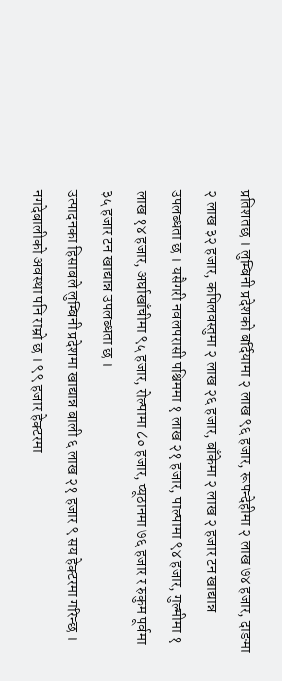प्रतिशतछ । लुम्बिनी प्रदेशको बर्दियामा २ लाख ९६ हजार, रूपन्देहीमा २ लाख ७४ हजार, दाङमा २ लाख ३२ हजार, कपिलवस्तुमा २ लाख २६ हजार, बाँकेमा २ लाख २ हजार टन खाद्यान्न उपलब्धता छ । यसैगरी नवलपरासी पश्चिममा १ लाख २१ हजार, पाल्पामा ९४ हजार, गुल्मीमा १ लाख १४ हजार, अर्घाखाँचीमा ९५ हजार, रोल्पामा ८० हजार, प्यूठानमा ७६ हजार र रुकुम पूर्वमा ३५ हजार टन खाद्यान्न उपलब्धता छ ।
उत्पादनका हिसाबले लुम्बिनी प्रदेशमा खाद्यान्न बाली ६ लाख २१ हजार ९ सय हेक्टरमा गरिन्छ । नगदेबालीको अवस्था पनि राम्रो छ । ९९ हजार हेक्टरमा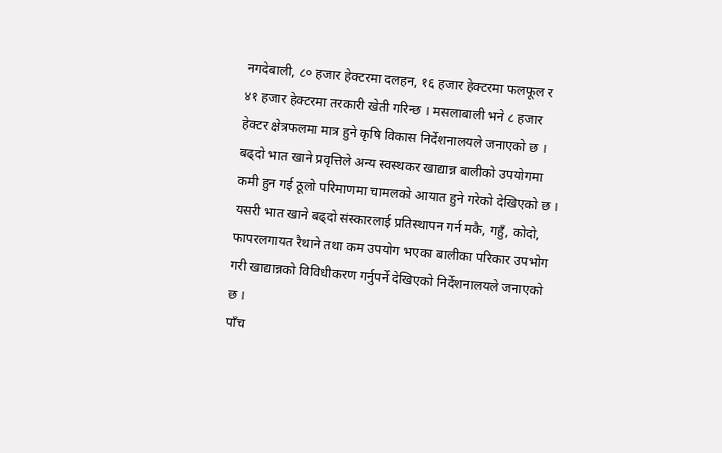नगदेबाली, ८० हजार हेक्टरमा दलहन, १६ हजार हेक्टरमा फलफूल र ४१ हजार हेक्टरमा तरकारी खेती गरिन्छ । मसलाबाली भने ८ हजार हेक्टर क्षेत्रफलमा मात्र हुने कृषि विकास निर्देशनालयले जनाएको छ । बढ्दो भात खाने प्रवृत्तिले अन्य स्वस्थकर खाद्यान्न बालीको उपयोगमा कमी हुन गई ठूलो परिमाणमा चामलको आयात हुने गरेको देखिएको छ । यसरी भात खाने बढ्दो संस्कारलाई प्रतिस्थापन गर्न मकै, गहुँ, कोदो, फापरलगायत रैथाने तथा कम उपयोग भएका बालीका परिकार उपभोग गरी खाद्यान्नको विविधीकरण गर्नुपर्ने देखिएको निर्देशनालयले जनाएको छ ।
पाँच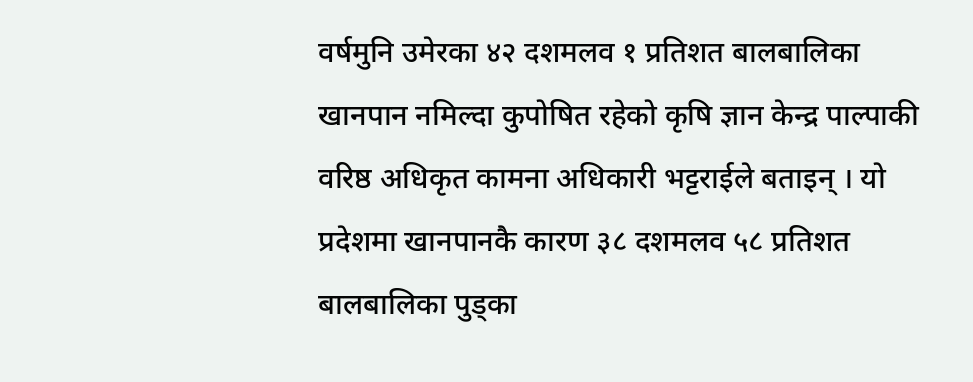वर्षमुनि उमेरका ४२ दशमलव १ प्रतिशत बालबालिका खानपान नमिल्दा कुपोषित रहेको कृषि ज्ञान केन्द्र पाल्पाकी वरिष्ठ अधिकृत कामना अधिकारी भट्टराईले बताइन् । यो प्रदेशमा खानपानकै कारण ३८ दशमलव ५८ प्रतिशत बालबालिका पुड्का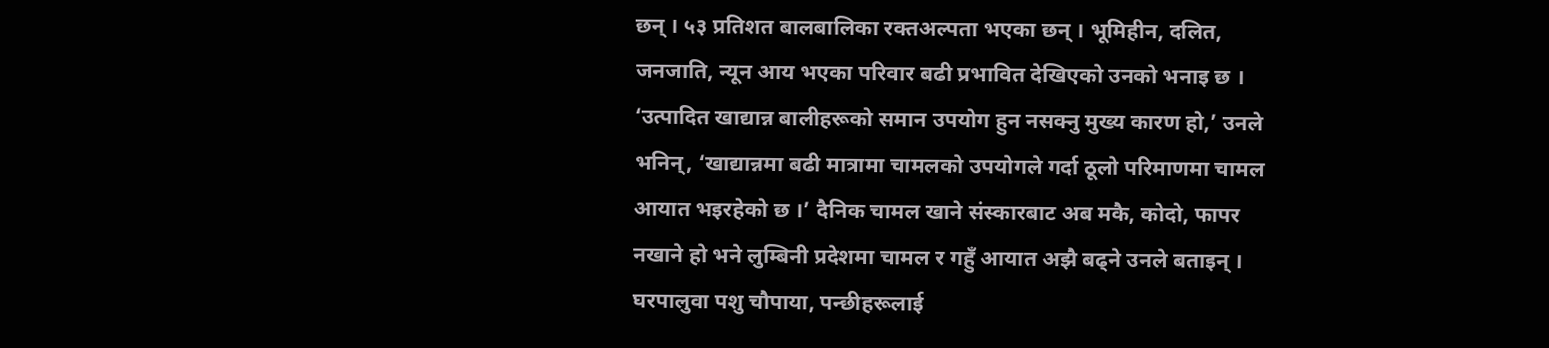छन् । ५३ प्रतिशत बालबालिका रक्तअल्पता भएका छन् । भूमिहीन, दलित, जनजाति, न्यून आय भएका परिवार बढी प्रभावित देखिएको उनको भनाइ छ । ‘उत्पादित खाद्यान्न बालीहरूको समान उपयोग हुन नसक्नु मुख्य कारण हो,’ उनले भनिन्, ‘खाद्यान्नमा बढी मात्रामा चामलको उपयोगले गर्दा ठूलो परिमाणमा चामल आयात भइरहेको छ ।’ दैनिक चामल खाने संस्कारबाट अब मकै, कोदो, फापर नखाने हो भने लुम्बिनी प्रदेशमा चामल र गहुँ आयात अझै बढ्ने उनले बताइन् ।
घरपालुवा पशु चौपाया, पन्छीहरूलाई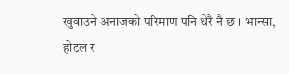खुवाउने अनाजको परिमाण पनि धेरै नै छ । भान्सा, होटल र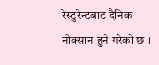रेस्टुरेन्टबाट दैनिक नोक्सान हुने गरेको छ ।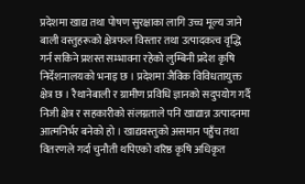प्रदेशमा खाद्य तथा पोषण सुरक्षाका लागि उच्च मूल्य जाने बाली वस्तुहरूको क्षेत्रफल विस्तार तथा उत्पादकत्व वृद्धि गर्न सकिने प्रशस्त सम्भावना रहेको लुम्बिनी प्रदेश कृषि निर्देशनालयको भनाइ छ । प्रदेशमा जैविक विविधतायुक्त क्षेत्र छ । रैथानेबाली र ग्रामीण प्रविधि ज्ञानको सदुपयोग गर्दै निजी क्षेत्र र सहकारीको संलग्नताले पनि खाद्यान्न उत्पादनमा आत्मनिर्भर बनेको हो । खाद्यवस्तुको असमान पहुँच तथा वितरणले गर्दा चुनौती थपिएको वरिष्ठ कृषि अधिकृत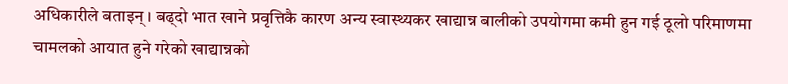अधिकारीले बताइन् । बढ्दो भात खाने प्रवृत्तिकै कारण अन्य स्वास्थ्यकर खाद्यान्न बालीको उपयोगमा कमी हुन गई ठूलो परिमाणमा चामलको आयात हुने गरेको खाद्यान्नको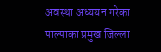अवस्था अध्ययन गरेका पाल्पाका प्रमुख जिल्ला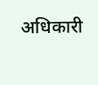अधिकारी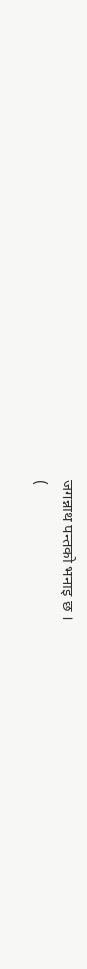जगन्नाथ पन्तको भनाइ छ ।
(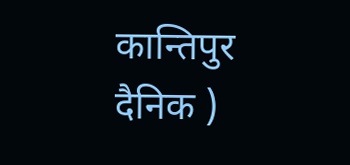कान्तिपुर दैनिक )